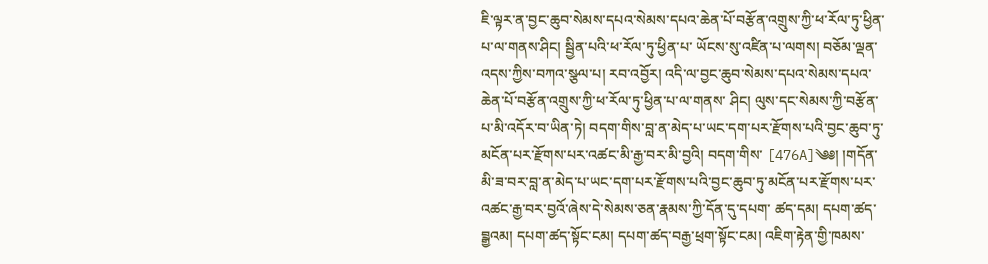ཇི་ལྟར་ན་བྱང་ཆུབ་སེམས་དཔའ་སེམས་དཔའ་ཆེན་པོ་བརྩོན་འགྲུས་ཀྱི་ཕ་རོལ་ཏུ་ཕྱིན་པ་ལ་གནས་ཤིང། སྦྱིན་པའི་ཕ་རོལ་ཏུ་ཕྱིན་པ་ ཡོངས་སུ་འཛིན་པ་ལགས། བཅོམ་ལྡན་འདས་ཀྱིས་བཀའ་སྩལ་པ། རབ་འབྱོར། འདི་ལ་བྱང་ཆུབ་སེམས་དཔའ་སེམས་དཔའ་ཆེན་པོ་བརྩོན་འགྲུས་ཀྱི་ཕ་རོལ་ཏུ་ཕྱིན་པ་ལ་གནས་ ཤིང། ལུས་དང་སེམས་ཀྱི་བརྩོན་པ་མི་འདོར་བ་ཡིན་ཏེ། བདག་གིས་བླ་ན་མེད་པ་ཡང་དག་པར་རྫོགས་པའི་བྱང་ཆུབ་ཏུ་མངོན་པར་རྫོགས་པར་འཚང་མི་རྒྱ་བར་མི་བྱའི། བདག་གིས་ [476A]༄༅། །གདོན་མི་ཟ་བར་བླ་ན་མེད་པ་ཡང་དག་པར་རྫོགས་པའི་བྱང་ཆུབ་ཏུ་མངོན་པར་རྫོགས་པར་འཚང་རྒྱ་བར་བྱའོ་ཞེས་དེ་སེམས་ཅན་རྣམས་ཀྱི་དོན་དུ་དཔག་ ཚད་དམ། དཔག་ཚད་བྲྒྱའམ། དཔག་ཚད་སྟོང་ངམ། དཔག་ཚད་བརྒྱ་ཕྲག་སྟོང་ངམ། འཇིག་རྟེན་གྱི་ཁམས་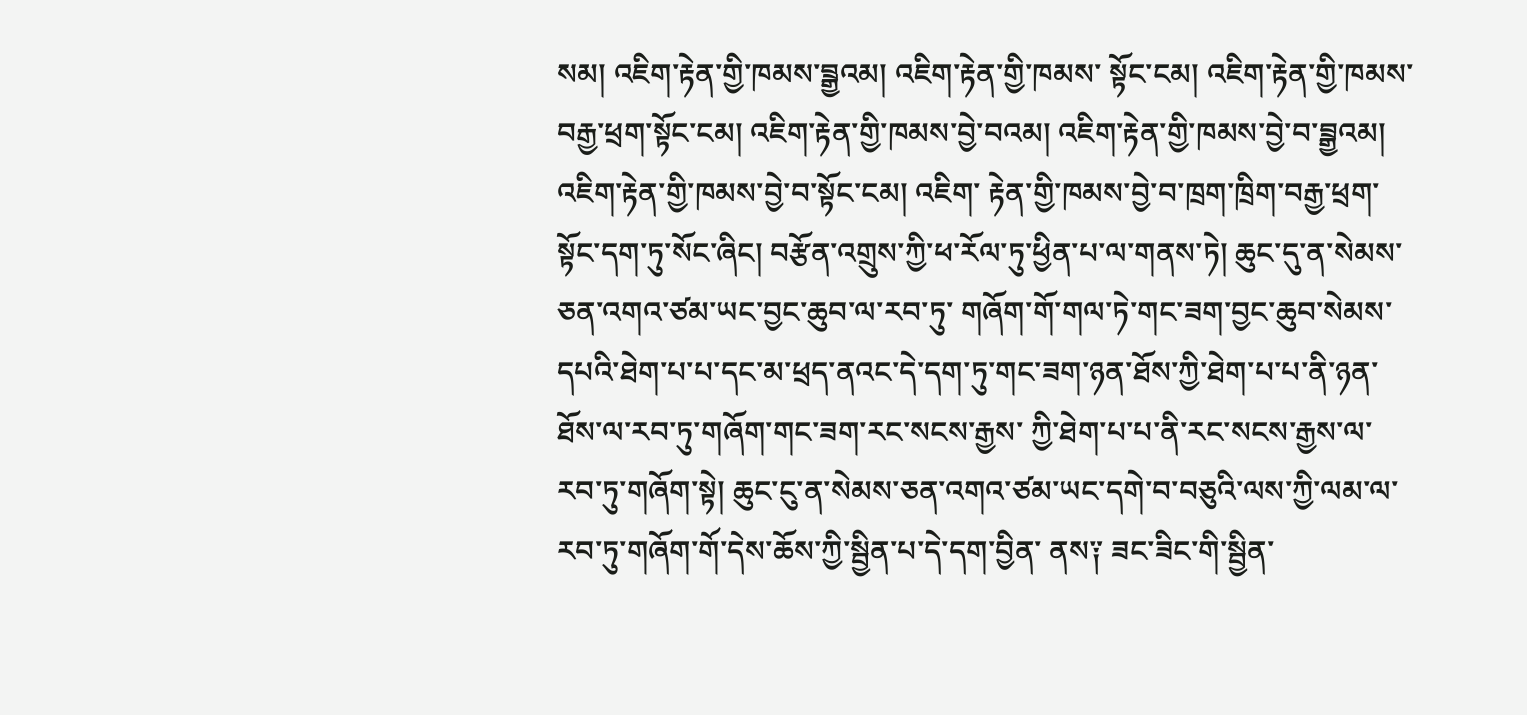སམ། འཇིག་རྟེན་གྱི་ཁམས་བྲྒྱའམ། འཇིག་རྟེན་གྱི་ཁམས་ སྟོང་ངམ། འཇིག་རྟེན་གྱི་ཁམས་བརྒྱ་ཕྲག་སྟོང་ངམ། འཇིག་རྟེན་གྱི་ཁམས་བྱེ་བའམ། འཇིག་རྟེན་གྱི་ཁམས་བྱེ་བ་བྲྒྱའམ། འཇིག་རྟེན་གྱི་ཁམས་བྱེ་བ་སྟོང་ངམ། འཇིག་ རྟེན་གྱི་ཁམས་བྱེ་བ་ཁྲག་ཁྲིག་བརྒྱ་ཕྲག་སྟོང་དག་ཏུ་སོང་ཞིང། བརྩོན་འགྲུས་ཀྱི་ཕ་རོལ་ཏུ་ཕྱིན་པ་ལ་གནས་ཏེ། ཆུང་དུ་ན་སེམས་ཅན་འགའ་ཙམ་ཡང་བྱང་ཆུབ་ལ་རབ་ཏུ་ གཞོག་གོ་གལ་ཏེ་གང་ཟག་བྱང་ཆུབ་སེམས་དཔའི་ཐེག་པ་པ་དང་མ་ཕྲད་ནའང་དེ་དག་ཏུ་གང་ཟག་ཉན་ཐོས་ཀྱི་ཐེག་པ་པ་ནི་ཉན་ཐོས་ལ་རབ་ཏུ་གཞོག་གང་ཟག་རང་སངས་རྒྱས་ ཀྱི་ཐེག་པ་པ་ནི་རང་སངས་རྒྱས་ལ་རབ་ཏུ་གཞོག་སྟེ། ཆུང་ངུ་ན་སེམས་ཅན་འགའ་ཙམ་ཡང་དགེ་བ་བཅུའི་ལས་ཀྱི་ལམ་ལ་རབ་ཏུ་གཞོག་གོ་དེས་ཆོས་ཀྱི་སྦྱིན་པ་དེ་དག་བྱིན་ ནས༑ ཟང་ཟིང་གི་སྦྱིན་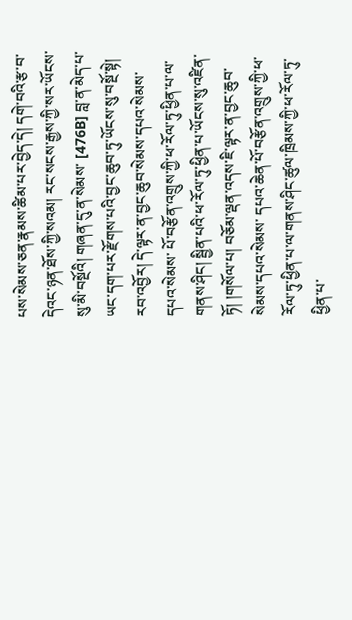པས་སེམས་ཅན་རྣམས་ཚིམ་པར་བྱེད་དེ། དགེ་བའི་རྩ་བ་དེའང་ཉན་ཐོས་ཀྱི་སའམ། རང་སངས་རྒྱས་ཀྱི་སར་ཡོངས་སུ་མི་བསྔོའི། གཞན་དུ་ན་སེམས་ [476B] བླ་ན་མེད་པ་ཡང་དག་པར་རྫོགས་པའི་བྱང་ཆུབ་ཏུ་ཡོངས་སུ་བསྔོ་སྟེ། རབ་འབྱོར། དེ་ལྟར་ན་བྱང་ཆུབ་སེམས་དཔའ་སེམས་དཔའ་སེམས་ པོ་བརྩོན་འགྲུས་ཀྱི་ཕ་རོལ་ཏུ་ཕྱིན་པ་ལ་གནས་ཤིང། སྦྱིན་པའི་ཕ་རོལ་ཏུ་ཕྱིན་པ་ཡོངས་སུ་འཛིན་ཏོ། །གསོལ་པ། བཅོམ་ལྡན་འདས་ཇི་ལྟར་ན་བྱང་ཆུབ་སེམས་དཔའ་སེམས་ དཔའ་ཆེན་པོ་བརྩོན་འགྲུས་ཀྱི་ཕ་རོལ་ཏུ་ཕྱིན་པ་ལ་གནས་ཤིང་ཚུལ་ཁྲིམས་ཀྱི་ཕ་རོལ་ཏུ་ཕྱིན་པ་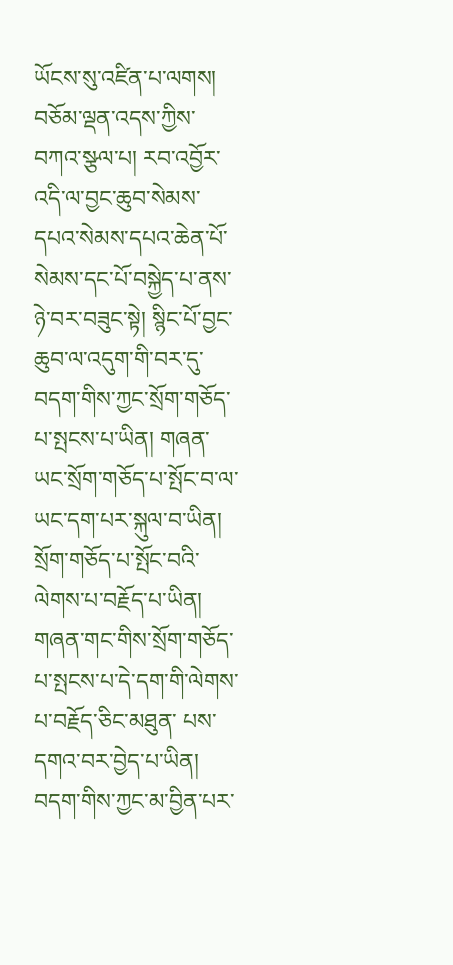ཡོངས་སུ་འཛིན་པ་ལགས། བཅོམ་ལྡན་འདས་ཀྱིས་བཀའ་སྩལ་པ། རབ་འབྱོར་ འདི་ལ་བྱང་ཆུབ་སེམས་དཔའ་སེམས་དཔའ་ཆེན་པོ་སེམས་དང་པོ་བསྐྱེད་པ་ནས་ཉེ་བར་བཟུང་སྟེ། སྙིང་པོ་བྱང་ཆུབ་ལ་འདུག་གི་བར་དུ་བདག་གིས་ཀྱང་སྲོག་གཅོད་པ་སྤངས་པ་ཡིན། གཞན་ ཡང་སྲོག་གཅོད་པ་སྤོང་བ་ལ་ཡང་དག་པར་སྐུལ་བ་ཡིན། སྲོག་གཅོད་པ་སྤོང་བའི་ལེགས་པ་བརྗོད་པ་ཡིན། གཞན་གང་གིས་སྲོག་གཅོད་པ་སྤངས་པ་དེ་དག་གི་ལེགས་པ་བརྗོད་ཅིང་མཐུན་ པས་དགའ་བར་བྱེད་པ་ཡིན། བདག་གིས་ཀྱང་མ་བྱིན་པར་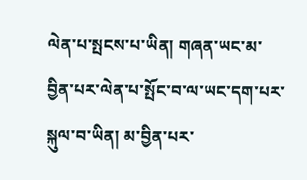ལེན་པ་སྤངས་པ་ཡིན། གཞན་ཡང་མ་བྱིན་པར་ལེན་པ་སྤོང་བ་ལ་ཡང་དག་པར་སྐུལ་བ་ཡིན། མ་བྱིན་པར་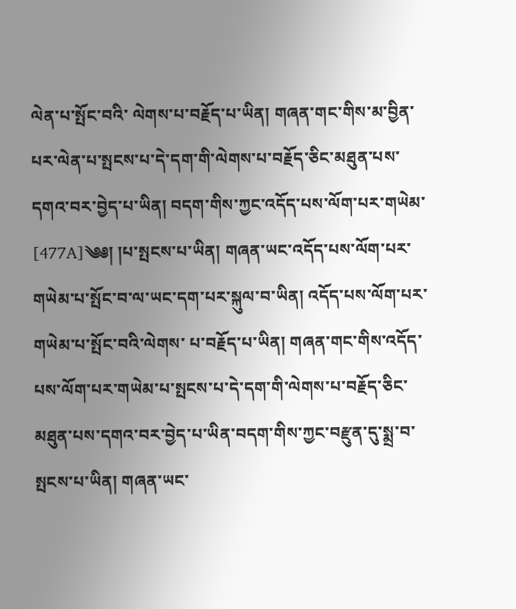ལེན་པ་སྤོང་བའི་ ལེགས་པ་བརྗོད་པ་ཡིན། གཞན་གང་གིས་མ་བྱིན་པར་ལེན་པ་སྤངས་པ་དེ་དག་གི་ལེགས་པ་བརྗོད་ཅིང་མཐུན་པས་དགའ་བར་བྱེད་པ་ཡིན། བདག་གིས་ཀྱང་འདོད་པས་ལོག་པར་གཡེམ་ [477A]༄༅། །པ་སྤངས་པ་ཡིན། གཞན་ཡང་འདོད་པས་ལོག་པར་གཡེམ་པ་སྤོང་བ་ལ་ཡང་དག་པར་སྐུལ་བ་ཡིན། འདོད་པས་ལོག་པར་གཡེམ་པ་སྤོང་བའི་ལེགས་ པ་བརྗོད་པ་ཡིན། གཞན་གང་གིས་འདོད་པས་ལོག་པར་གཡེམ་པ་སྤངས་པ་དེ་དག་གི་ལེགས་པ་བརྗོད་ཅིང་མཐུན་པས་དགའ་བར་བྱེད་པ་ཡིན་བདག་གིས་ཀྱང་བརྫུན་དུ་སྨྲ་བ་ སྤངས་པ་ཡིན། གཞན་ཡང་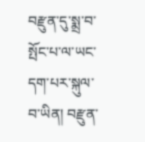བརྫུན་དུ་སྨྲ་བ་སྤོང་པ་ལ་ཡང་དག་པར་སྐུལ་བ་ཡིན། བརྫུན་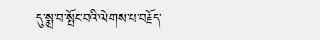དུ་སྨྲ་བ་སྤོང་བའི་ལེགས་པ་བརྗོད་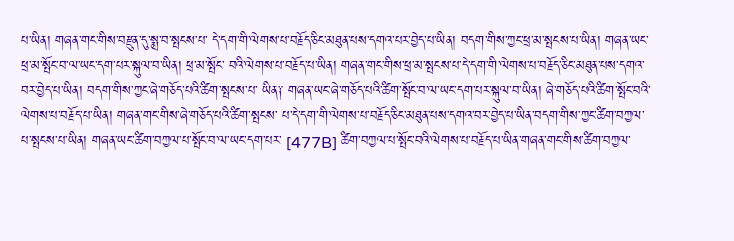པ་ཡིན། གཞན་གང་གིས་བརྫུན་དུ་སྨྲ་བ་སྤངས་པ་ དེ་དག་གི་ལེགས་པ་བརྗོད་ཅིང་མཐུན་པས་དགའ་པར་བྱེད་པ་ཡིན། བདག་གིས་ཀྱང་ཕྲ་མ་སྤངས་པ་ཡིན། གཞན་ཡང་ཕྲ་མ་སྤོང་བ་ལ་ཡང་དག་པར་སྐུལ་བ་ཡིན། ཕྲ་མ་སྤོང་ བའི་ལེགས་པ་བརྗོད་པ་ཡིན། གཞན་གང་གིས་ཕྲ་མ་སྤངས་པ་དེ་དག་གི་ལེགས་པ་བརྗོད་ཅིང་མཐུན་པས་དགའ་བར་བྱེད་པ་ཡིན། བདག་གིས་ཀྱང་ཞེ་གཅོད་པའི་ཚིག་སྤངས་པ་ ཡིན༑ གཞན་ཡང་ཞེ་གཅོད་པའི་ཚིག་སྤོང་བ་ལ་ཡང་དག་པར་སྐུལ་བ་ཡིན། ཞེ་གཅོད་པའི་ཚིག་སྤོང་བའི་ལེགས་པ་བརྗོད་པ་ཡིན། གཞན་གང་གིས་ཞེ་གཅོད་པའི་ཚིག་སྤངས་ པ་དེ་དག་གི་ལེགས་པ་བརྗོད་ཅིང་མཐུན་པས་དགའ་བར་བྱེད་པ་ཡིན་བདག་གིས་ཀྱང་ཚིག་བཀྱལ་པ་སྤངས་པ་ཡིན། གཞན་ཡང་ཚིག་བཀྱལ་པ་སྤོང་བ་ལ་ཡང་དག་པར་ [477B] ཚིག་བཀྱལ་པ་སྤོང་བའི་ལེགས་པ་བརྗོད་པ་ཡིན་གཞན་གང་གིས་ཚིག་བཀྱལ་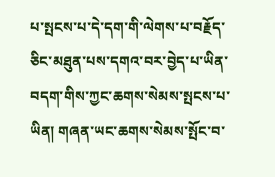པ་སྤངས་པ་དེ་དག་གི་ལེགས་པ་བརྗོད་ཅིང་མཐུན་པས་དགའ་བར་བྱེད་པ་ཡིན་ བདག་གིས་ཀྱང་ཆགས་སེམས་སྤངས་པ་ཡིན། གཞན་ཡང་ཆགས་སེམས་སྤོང་བ་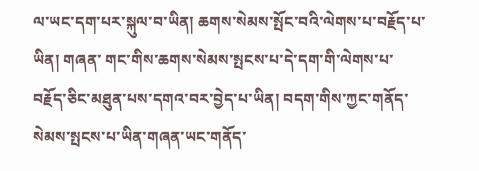ལ་ཡང་དག་པར་སྐུལ་བ་ཡིན། ཆགས་སེམས་སྤོང་བའི་ལེགས་པ་བརྗོད་པ་ཡིན། གཞན་ གང་གིས་ཆགས་སེམས་སྤངས་པ་དེ་དག་གི་ལེགས་པ་བརྗོད་ཅིང་མཐུན་པས་དགའ་བར་བྱེད་པ་ཡིན། བདག་གིས་ཀྱང་གནོད་སེམས་སྤངས་པ་ཡིན་གཞན་ཡང་གནོད་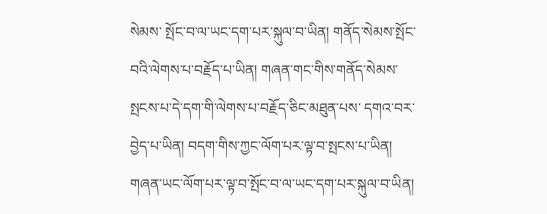སེམས་ སྤོང་བ་ལ་ཡང་དག་པར་སྐུལ་བ་ཡིན། གནོད་སེམས་སྤོང་བའི་ལེགས་པ་བརྗོད་པ་ཡིན། གཞན་གང་གིས་གནོད་སེམས་སྤངས་པ་དེ་དག་གི་ལེགས་པ་བརྗོད་ཅིང་མཐུན་པས་ དགའ་བར་བྱེད་པ་ཡིན། བདག་གིས་ཀྱང་ལོག་པར་ལྟ་བ་སྤངས་པ་ཡིན། གཞན་ཡང་ལོག་པར་ལྟ་བ་སྤོང་བ་ལ་ཡང་དག་པར་སྐུལ་བ་ཡིན།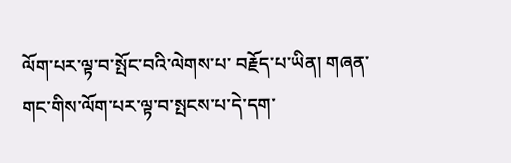ལོག་པར་ལྟ་བ་སྤོང་བའི་ལེགས་པ་ བརྗོད་པ་ཡིན། གཞན་གང་གིས་ལོག་པར་ལྟ་བ་སྤངས་པ་དེ་དག་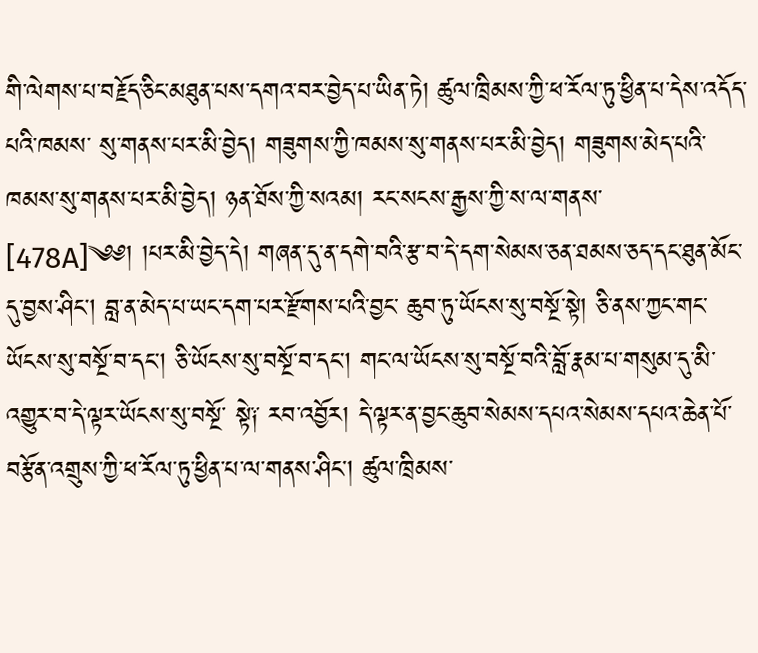གི་ལེགས་པ་བརྗོད་ཅིང་མཐུན་པས་དགའ་བར་བྱེད་པ་ཡིན་ཏེ། ཚུལ་ཁྲིམས་ཀྱི་ཕ་རོལ་ཏུ་ཕྱིན་པ་དེས་འདོད་པའི་ཁམས་ སུ་གནས་པར་མི་བྱེད། གཟུགས་ཀྱི་ཁམས་སུ་གནས་པར་མི་བྱེད། གཟུགས་མེད་པའི་ཁམས་སུ་གནས་པར་མི་བྱེད། ཉན་ཐོས་ཀྱི་སའམ། རང་སངས་རྒྱས་ཀྱི་ས་ལ་གནས་ [478A]༄༅། །པར་མི་བྱེད་དེ། གཞན་དུ་ན་དགེ་བའི་རྩ་བ་དེ་དག་སེམས་ཅན་ཐམས་ཅད་དང་ཐུན་མོང་དུ་བྱས་ཤིང། བླ་ན་མེད་པ་ཡང་དག་པར་རྫོགས་པའི་བྱང་ ཆུབ་ཏུ་ཡོངས་སུ་བསྔོ་སྟེ། ཅི་ནས་ཀྱང་གང་ཡོངས་སུ་བསྔོ་བ་དང། ཅི་ཡོངས་སུ་བསྔོ་བ་དང། གང་ལ་ཡོངས་སུ་བསྔོ་བའི་བློ་རྣམ་པ་གསུམ་དུ་མི་འགྱུར་བ་དེ་ལྟར་ཡོངས་སུ་བསྔོ་ སྟེ༑ རབ་འབྱོར། དེ་ལྟར་ན་བྱང་ཆུབ་སེམས་དཔའ་སེམས་དཔའ་ཆེན་པོ་བརྩོན་འགྲུས་ཀྱི་ཕ་རོལ་ཏུ་ཕྱིན་པ་ལ་གནས་ཤིང། ཚུལ་ཁྲིམས་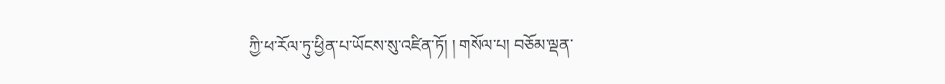ཀྱི་ཕ་རོལ་ཏུ་ཕྱིན་པ་ཡོངས་སུ་འཛིན་ཏོ། ། གསོལ་པ། བཅོམ་ལྡན་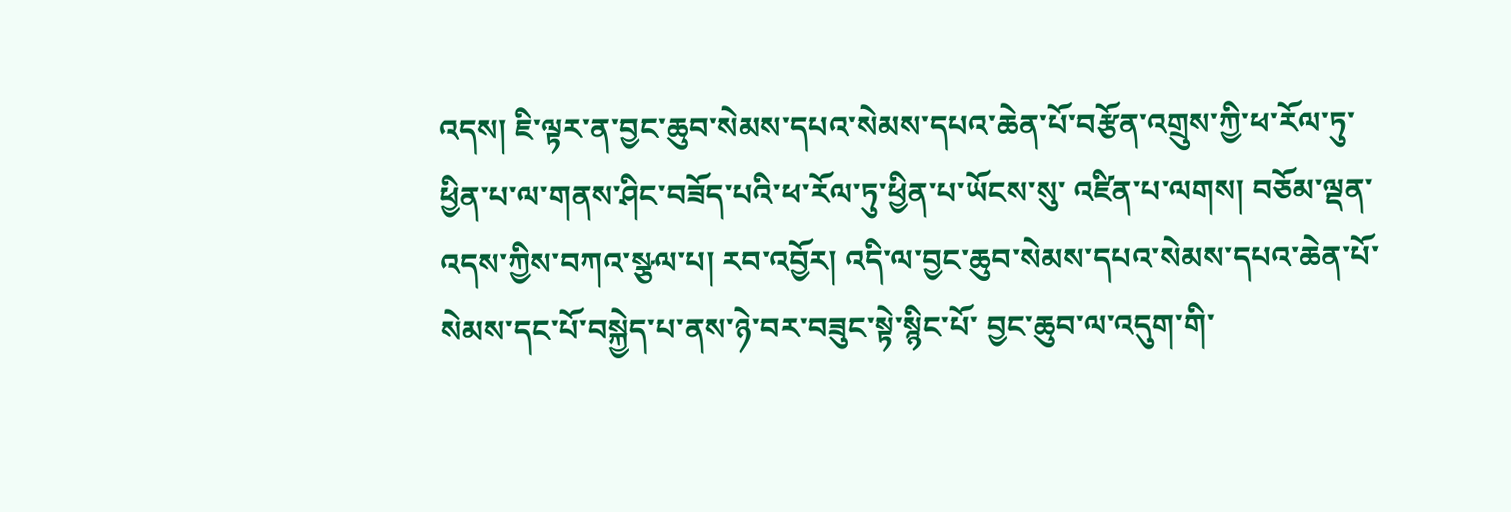འདས། ཇི་ལྟར་ན་བྱང་ཆུབ་སེམས་དཔའ་སེམས་དཔའ་ཆེན་པོ་བརྩོན་འགྲུས་ཀྱི་ཕ་རོལ་ཏུ་ཕྱིན་པ་ལ་གནས་ཤིང་བཟོད་པའི་ཕ་རོལ་ཏུ་ཕྱིན་པ་ཡོངས་སུ་ འཛིན་པ་ལགས། བཅོམ་ལྡན་འདས་ཀྱིས་བཀའ་སྩལ་པ། རབ་འབྱོར། འདི་ལ་བྱང་ཆུབ་སེམས་དཔའ་སེམས་དཔའ་ཆེན་པོ་སེམས་དང་པོ་བསྐྱེད་པ་ནས་ཉེ་བར་བཟུང་སྟེ་སྙིང་པོ་ བྱང་ཆུབ་ལ་འདུག་གི་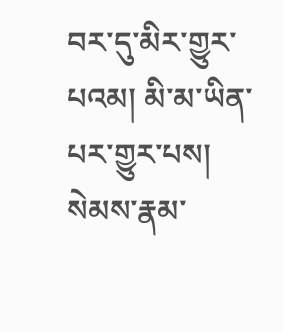བར་དུ་མིར་གྱུར་པའམ། མི་མ་ཡིན་པར་གྱུར་པས། སེམས་རྣམ་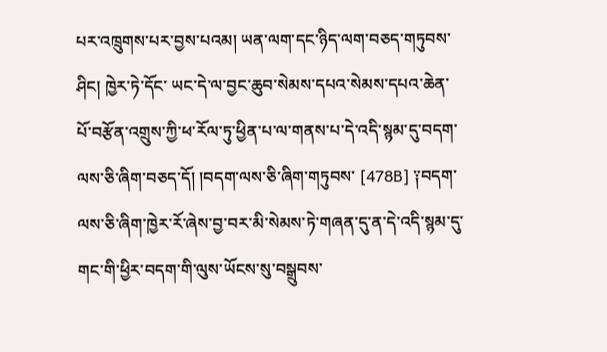པར་འཁྲུགས་པར་བྱས་པའམ། ཡན་ལག་དང་ཉིད་ལག་བཅད་གཏུབས་ཤིང། ཁྱེར་ཏེ་དོང་ ཡང་དེ་ལ་བྱང་ཆུབ་སེམས་དཔའ་སེམས་དཔའ་ཆེན་པོ་བརྩོན་འགྲུས་ཀྱི་ཕ་རོལ་ཏུ་ཕྱིན་པ་ལ་གནས་པ་དེ་འདི་སྙམ་དུ་བདག་ལས་ཅི་ཞིག་བཅད་དོ། །བདག་ལས་ཅི་ཞིག་གཏུབས་ [478B] ༑བདག་ལས་ཅི་ཞིག་ཁྱེར་རོ་ཞེས་བྱ་བར་མི་སེམས་ཏེ་གཞན་དུ་ན་དེ་འདི་སྙམ་དུ་གང་གི་ཕྱིར་བདག་གི་ལུས་ཡོངས་སུ་བསྒྲུབས་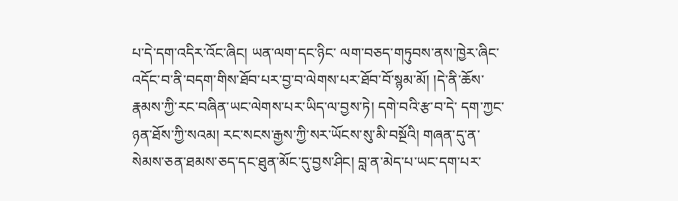པ་དེ་དག་འདིར་འོང་ཞིང། ཡན་ལག་དང་ཉིང་ ལག་བཅད་གཏུབས་ནས་ཁྱེར་ཞིང་འདོང་བ་ནི་བདག་གིས་ཐོབ་པར་བྱ་བ་ལེགས་པར་ཐོབ་བོ་སྙམ་མོ། །དེ་ནི་ཆོས་རྣམས་ཀྱི་རང་བཞིན་ཡང་ལེགས་པར་ཡིད་ལ་བྱས་ཏེ། དགེ་བའི་རྩ་བ་དེ་ དག་ཀྱང་ཉན་ཐོས་ཀྱི་སའམ། རང་སངས་རྒྱས་ཀྱི་སར་ཡོངས་སུ་མི་བསྔོའི། གཞན་དུ་ན་སེམས་ཅན་ཐམས་ཅད་དང་ཐུན་མོང་དུ་བྱས་ཤིང། བླ་ན་མེད་པ་ཡང་དག་པར་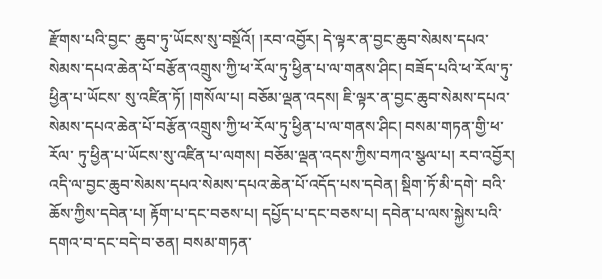རྫོགས་པའི་བྱང་ ཆུབ་ཏུ་ཡོངས་སུ་བསྔོའོ། །རབ་འབྱོར། དེ་ལྟར་ན་བྱང་ཆུབ་སེམས་དཔའ་སེམས་དཔའ་ཆེན་པོ་བརྩོན་འགྲུས་ཀྱི་ཕ་རོལ་ཏུ་ཕྱིན་པ་ལ་གནས་ཤིང། བཟོད་པའི་ཕ་རོལ་ཏུ་ཕྱིན་པ་ཡོངས་ སུ་འཛིན་ཏོ། །གསོལ་པ། བཅོམ་ལྡན་འདས། ཇི་ལྟར་ན་བྱང་ཆུབ་སེམས་དཔའ་སེམས་དཔའ་ཆེན་པོ་བརྩོན་འགྲུས་ཀྱི་ཕ་རོལ་ཏུ་ཕྱིན་པ་ལ་གནས་ཤིང། བསམ་གཏན་གྱི་ཕ་རོལ་ ཏུ་ཕྱིན་པ་ཡོངས་སུ་འཛིན་པ་ལགས། བཅོམ་ལྡན་འདས་ཀྱིས་བཀའ་སྩལ་པ། རབ་འབྱོར། འདི་ལ་བྱང་ཆུབ་སེམས་དཔའ་སེམས་དཔའ་ཆེན་པོ་འདོད་པས་དབེན། སྡིག་ཏོ་མི་དགེ་ བའི་ཆོས་ཀྱིས་དབེན་པ། རྟོག་པ་དང་བཅས་པ། དཔྱོད་པ་དང་བཅས་པ། དབེན་པ་ལས་སྐྱེས་པའི་དགའ་བ་དང་བདེ་བ་ཅན། བསམ་གཏན་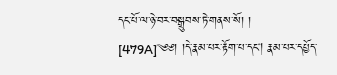དང་པོ་ལ་ཉེ་བར་བསྒྲུབས་ཏེ་གནས་སོ། ། [479A]༄༅། །དེ་རྣམ་པར་རྟོག་པ་དང། རྣམ་པར་དཔྱོད་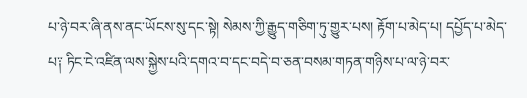པ་ཉེ་བར་ཞི་ནས་ནང་ཡོངས་སུ་དང་སྟེ། སེམས་ཀྱི་རྒྱུད་གཅིག་ཏུ་གྱུར་པས། རྟོག་པ་མེད་པ། དཔྱོད་པ་མེད་ པ༑ ཏིང་ངེ་འཛིན་ལས་སྐྱེས་པའི་དགའ་བ་དང་བདེ་བ་ཅན་བསམ་གཏན་གཉིས་པ་ལ་ཉེ་བར་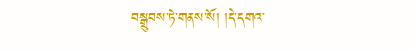བསྒྲུབས་ཏེ་གནས་སོ། །དེ་དགའ་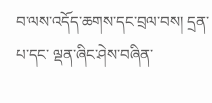བ་ལས་འདོད་ཆགས་དང་བྲལ་བས། དྲན་པ་དང་ ལྡན་ཞིང་ཤེས་བཞིན་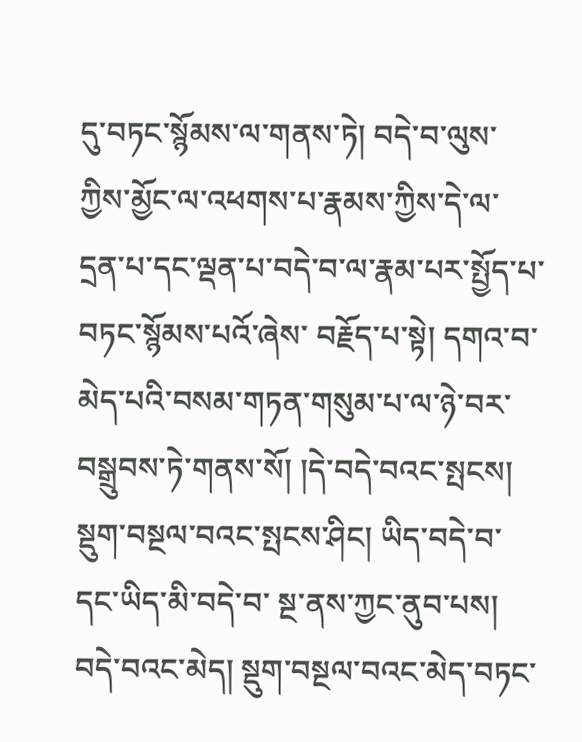དུ་བཏང་སྙོམས་ལ་གནས་ཏེ། བདེ་བ་ལུས་ཀྱིས་མྱོང་ལ་འཕགས་པ་རྣམས་ཀྱིས་དེ་ལ་དྲན་པ་དང་ལྡན་པ་བདེ་བ་ལ་རྣམ་པར་སྤྱོད་པ་བཏང་སྙོམས་པའོ་ཞེས་ བརྗོད་པ་སྟེ། དགའ་བ་མེད་པའི་བསམ་གཏན་གསུམ་པ་ལ་ཉེ་བར་བསྒྲུབས་ཏེ་གནས་སོ། །དེ་བདེ་བའང་སྤངས། སྡུག་བསྔལ་བའང་སྤངས་ཤིང། ཡིད་བདེ་བ་དང་ཡིད་མི་བདེ་བ་ སྔ་ནས་ཀྱང་ནུབ་པས། བདེ་བའང་མེད། སྡུག་བསྔལ་བའང་མེད་བཏང་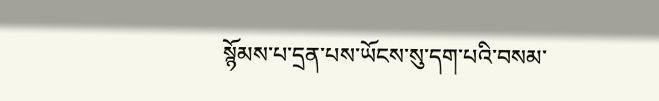སྙོམས་པ་དྲན་པས་ཡོངས་སུ་དག་པའི་བསམ་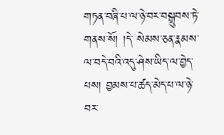གཏན་བཞི་པ་ལ་ཉེ་བར་བསྒྲུབས་ཏེ་གནས་སོ། །དེ་ སེམས་ཅན་རྣམས་ལ་བདེ་བའི་འདུ་ཤེས་ཡིད་ལ་བྱེད་པས། བྱམས་པ་ཚད་མེད་པ་ལ་ཉེ་བར་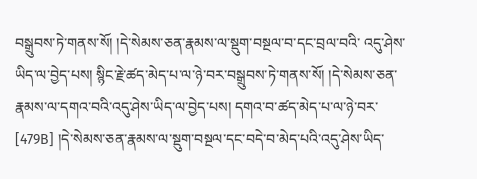བསྒྲུབས་ཏེ་གནས་སོ། །དེ་སེམས་ཅན་རྣམས་ལ་སྡུག་བསྔལ་བ་དང་བྲལ་བའི་ འདུ་ཤེས་ཡིད་ལ་བྱེད་པས། སྙིང་རྗེ་ཚད་མེད་པ་ལ་ཉེ་བར་བསྒྲུབས་ཏེ་གནས་སོ། །དེ་སེམས་ཅན་རྣམས་ལ་དགའ་བའི་འདུ་ཤེས་ཡིད་ལ་བྱེད་པས། དགའ་བ་ཚད་མེད་པ་ལ་ཉེ་བར་ [479B] །དེ་སེམས་ཅན་རྣམས་ལ་སྡུག་བསྔལ་དང་བདེ་བ་མེད་པའི་འདུ་ཤེས་ཡིད་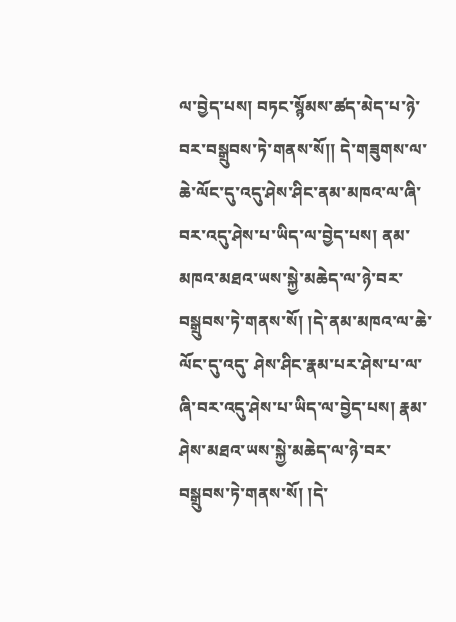ལ་བྱེད་པས། བཏང་སྙོམས་ཚད་མེད་པ་ཉེ་བར་བསྒྲུབས་ཏེ་གནས་སོ།། དེ་གཟུགས་ལ་ ཆེ་ལོང་དུ་འདུ་ཤེས་ཤིང་ནམ་མཁའ་ལ་ཞི་བར་འདུ་ཤེས་པ་ཡིད་ལ་བྱེད་པས། ནམ་མཁའ་མཐའ་ཡས་སྐྱེ་མཆེད་ལ་ཉེ་བར་བསྒྲུབས་ཏེ་གནས་སོ། །དེ་ནམ་མཁའ་ལ་ཆེ་ལོང་དུ་འདུ་ ཤེས་ཤིང་རྣམ་པར་ཤེས་པ་ལ་ཞི་བར་འདུ་ཤེས་པ་ཡིད་ལ་བྱེད་པས། རྣམ་ཤེས་མཐའ་ཡས་སྐྱེ་མཆེད་ལ་ཉེ་བར་བསྒྲུབས་ཏེ་གནས་སོ། །དེ་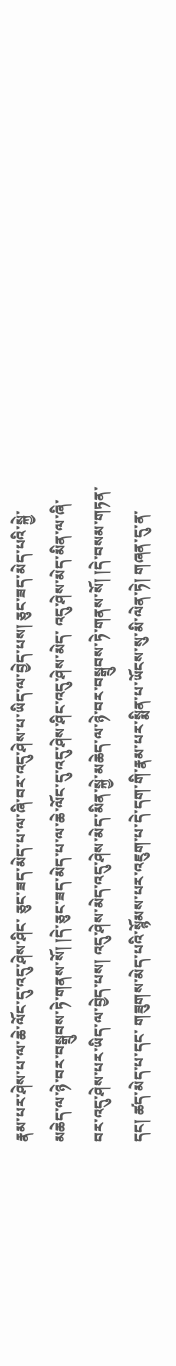རྣམ་པར་ཤེས་པ་ལ་ཆེ་ལོང་དུ་འདུ་ཤེས་ཤིང་ ཅུང་ཟད་མེད་པ་ལ་ཞི་བར་འདུ་ཤེས་པ་ཡིད་ལ་བྱེད་པས། ཅུང་ཟད་མེད་པའི་སྐྱེ་མཆེད་ལ་ཉེ་བར་བསྒྲུབས་ཏེ་གནས་སོ། །དེ་ཅུང་ཟད་མེད་པ་ལ་ཆེ་ལོང་དུ་འདུ་ཤེས་ཤིང་འདུ་ཤེས་མེད་ འདུ་ཤེས་མེད་མིན་ལ་ཞི་བར་འདུ་ཤེས་པར་ཡིད་ལ་བྱེད་པས། འདུ་ཤེས་མེད་འདུ་ཤེས་མེད་མིན་སྐྱེ་མཆེད་ལ་ཉེ་བར་བསྒྲུབས་ཏེ་གནས་སོ། །དེ་བསམ་གཏན་དང། ཚད་མེད་པ་དང་ གཟུགས་མེད་པའི་སྙོམས་པར་འཇུག་པ་དེ་དག་གི་རྣམ་པར་སྨིན་པ་ཡོངས་སུ་མི་ལེན་ཏེ། གཞན་དུ་ན་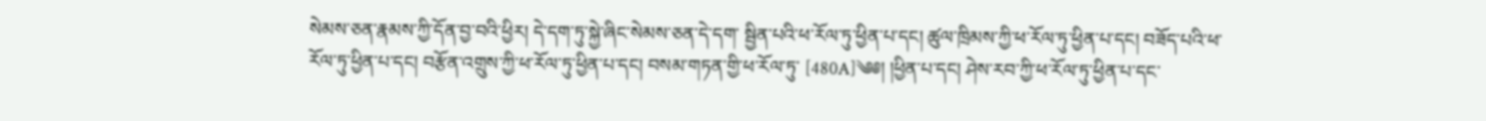སེམས་ཅན་རྣམས་ཀྱི་དོན་བྱ་བའི་ཕྱིར། དེ་དག་ཏུ་སྐྱེ་ཞིང་སེམས་ཅན་དེ་དག་ སྦྱིན་པའི་ཕ་རོལ་ཏུ་ཕྱིན་པ་དང། ཚུལ་ཁྲིམས་ཀྱི་ཕ་རོལ་ཏུ་ཕྱིན་པ་དང། བཟོད་པའི་ཕ་རོལ་ཏུ་ཕྱིན་པ་དང། བརྩོན་འགྲུས་ཀྱི་ཕ་རོལ་ཏུ་ཕྱིན་པ་དང། བསམ་གཏན་གྱི་ཕ་རོལ་ཏུ་ [480A]༄༅། །ཕྱིན་པ་དང། ཤེས་རབ་ཀྱི་ཕ་རོལ་ཏུ་ཕྱིན་པ་དང་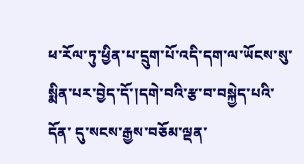ཕ་རོལ་ཏུ་ཕྱིན་པ་དྲུག་པོ་འདི་དག་ལ་ཡོངས་སུ་སྨིན་པར་བྱེད་དོ་།དགེ་བའི་རྩ་བ་བསྐྱེད་པའི་དོན་ དུ་སངས་རྒྱས་བཅོམ་ལྡན་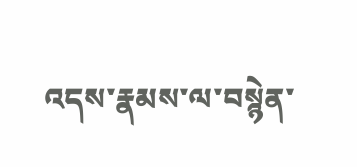འདས་རྣམས་ལ་བསྙེན་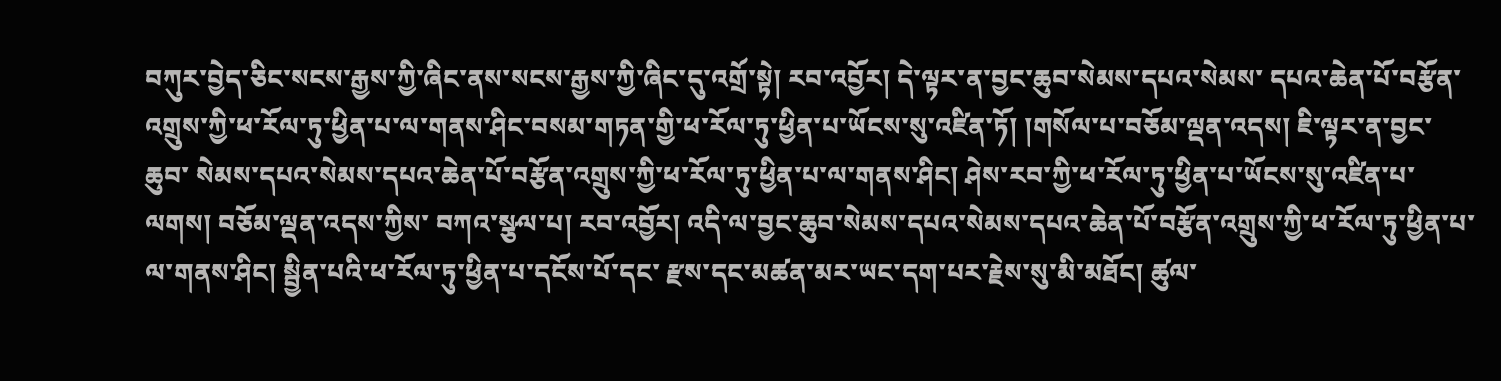བཀུར་བྱེད་ཅིང་སངས་རྒྱས་ཀྱི་ཞིང་ནས་སངས་རྒྱས་ཀྱི་ཞིང་དུ་འགྲོ་སྟེ། རབ་འབྱོར། དེ་ལྟར་ན་བྱང་ཆུབ་སེམས་དཔའ་སེམས་ དཔའ་ཆེན་པོ་བརྩོན་འགྲུས་ཀྱི་ཕ་རོལ་ཏུ་ཕྱིན་པ་ལ་གནས་ཤིང་བསམ་གཏན་གྱི་ཕ་རོལ་ཏུ་ཕྱིན་པ་ཡོངས་སུ་འཛིན་ཏོ། །གསོལ་པ་བཅོམ་ལྡན་འདས། ཇི་ལྟར་ན་བྱང་ཆུབ་ སེམས་དཔའ་སེམས་དཔའ་ཆེན་པོ་བརྩོན་འགྲུས་ཀྱི་ཕ་རོལ་ཏུ་ཕྱིན་པ་ལ་གནས་ཤིང། ཤེས་རབ་ཀྱི་ཕ་རོལ་ཏུ་ཕྱིན་པ་ཡོངས་སུ་འཛིན་པ་ལགས། བཅོམ་ལྡན་འདས་ཀྱིས་ བཀའ་སྩལ་པ། རབ་འབྱོར། འདི་ལ་བྱང་ཆུབ་སེམས་དཔའ་སེམས་དཔའ་ཆེན་པོ་བརྩོན་འགྲུས་ཀྱི་ཕ་རོལ་ཏུ་ཕྱིན་པ་ལ་གནས་ཤིང། སྦྱིན་པའི་ཕ་རོལ་ཏུ་ཕྱིན་པ་དངོས་པོ་དང་ རྫས་དང་མཚན་མར་ཡང་དག་པར་རྗེས་སུ་མི་མཐོང། ཚུལ་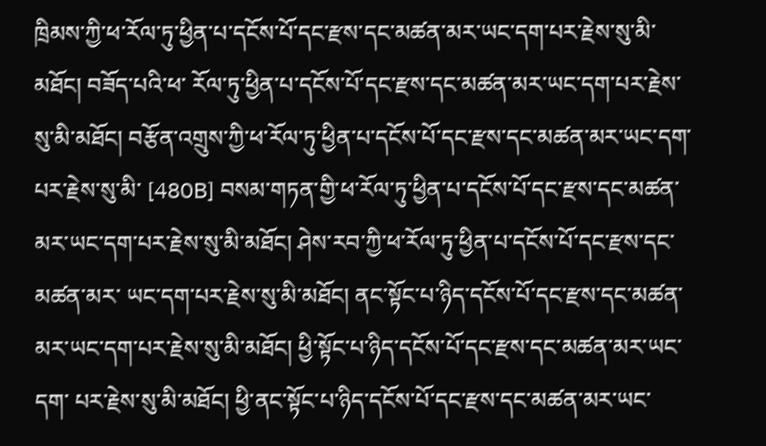ཁྲིམས་ཀྱི་ཕ་རོལ་ཏུ་ཕྱིན་པ་དངོས་པོ་དང་རྫས་དང་མཚན་མར་ཡང་དག་པར་རྗེས་སུ་མི་མཐོང། བཟོད་པའི་ཕ་ རོལ་ཏུ་ཕྱིན་པ་དངོས་པོ་དང་རྫས་དང་མཚན་མར་ཡང་དག་པར་རྗེས་སུ་མི་མཐོང། བརྩོན་འགྲུས་ཀྱི་ཕ་རོལ་ཏུ་ཕྱིན་པ་དངོས་པོ་དང་རྫས་དང་མཚན་མར་ཡང་དག་པར་རྗེས་སུ་མི་ [480B] བསམ་གཏན་གྱི་ཕ་རོལ་ཏུ་ཕྱིན་པ་དངོས་པོ་དང་རྫས་དང་མཚན་མར་ཡང་དག་པར་རྗེས་སུ་མི་མཐོང། ཤེས་རབ་ཀྱི་ཕ་རོལ་ཏུ་ཕྱིན་པ་དངོས་པོ་དང་རྫས་དང་མཚན་མར་ ཡང་དག་པར་རྗེས་སུ་མི་མཐོང། ནང་སྟོང་པ་ཉིད་དངོས་པོ་དང་རྫས་དང་མཚན་མར་ཡང་དག་པར་རྗེས་སུ་མི་མཐོང། ཕྱི་སྟོང་པ་ཉིད་དངོས་པོ་དང་རྫས་དང་མཚན་མར་ཡང་དག་ པར་རྗེས་སུ་མི་མཐོང། ཕྱི་ནང་སྟོང་པ་ཉིད་དངོས་པོ་དང་རྫས་དང་མཚན་མར་ཡང་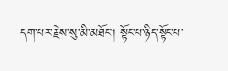དག་པར་རྗེས་སུ་མི་མཐོང། སྟོང་པ་ཉིད་སྟོང་པ་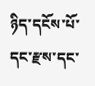ཉིད་དངོས་པོ་དང་རྫས་དང་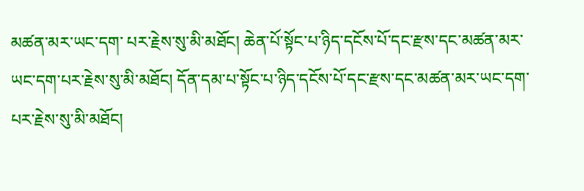མཚན་མར་ཡང་དག་ པར་རྗེས་སུ་མི་མཐོང། ཆེན་པོ་སྟོང་པ་ཉིད་དངོས་པོ་དང་རྫས་དང་མཚན་མར་ཡང་དག་པར་རྗེས་སུ་མི་མཐོང། དོན་དམ་པ་སྟོང་པ་ཉིད་དངོས་པོ་དང་རྫས་དང་མཚན་མར་ཡང་དག་ པར་རྗེས་སུ་མི་མཐོང།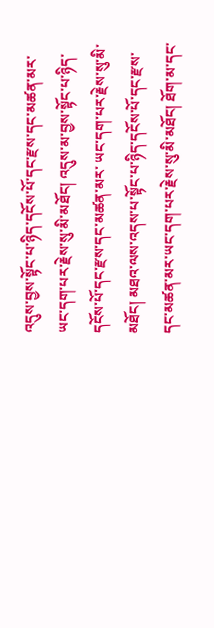འདུས་བྱས་སྟོང་པ་ཉིད་དངོས་པོ་དང་རྫས་དང་མཚན་མར་ཡང་དག་པར་རྗེས་སུ་མི་མཐོང། འདུས་མ་བྱས་སྟོང་པ་ཉིད་དངོས་པོ་དང་རྫས་དང་མཚན་མར་ ཡང་དག་པར་རྗེས་སུ་མི་མཐོང། མཐའ་ལས་འདས་པ་སྟོང་པ་ཉིད་དངོས་པོ་དང་རྫས་དང་མཚན་མར་ཡང་དག་པར་རྗེས་སུ་མི་མཐོང། ཐོག་མ་དང་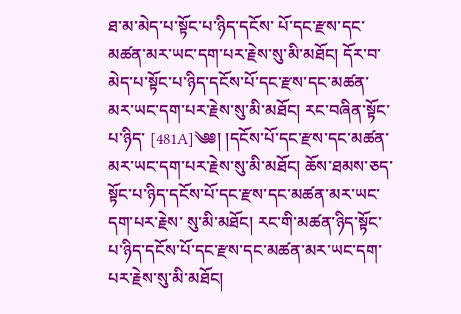ཐ་མ་མེད་པ་སྟོང་པ་ཉིད་དངོས་ པོ་དང་རྫས་དང་མཚན་མར་ཡང་དག་པར་རྗེས་སུ་མི་མཐོང། དོར་བ་མེད་པ་སྟོང་པ་ཉིད་དངོས་པོ་དང་རྫས་དང་མཚན་མར་ཡང་དག་པར་རྗེས་སུ་མི་མཐོང། རང་བཞིན་སྟོང་པ་ཉིད་ [481A]༄༅། །དངོས་པོ་དང་རྫས་དང་མཚན་མར་ཡང་དག་པར་རྗེས་སུ་མི་མཐོང། ཆོས་ཐམས་ཅད་སྟོང་པ་ཉིད་དངོས་པོ་དང་རྫས་དང་མཚན་མར་ཡང་དག་པར་རྗེས་ སུ་མི་མཐོང། རང་གི་མཚན་ཉིད་སྟོང་པ་ཉིད་དངོས་པོ་དང་རྫས་དང་མཚན་མར་ཡང་དག་པར་རྗེས་སུ་མི་མཐོང།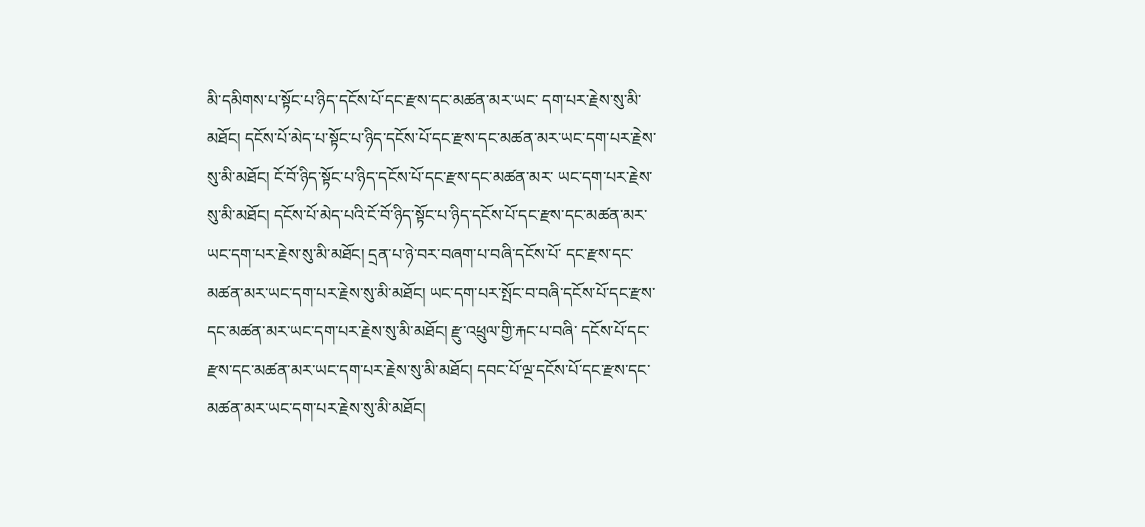མི་དམིགས་པ་སྟོང་པ་ཉིད་དངོས་པོ་དང་རྫས་དང་མཚན་མར་ཡང་ དག་པར་རྗེས་སུ་མི་མཐོང། དངོས་པོ་མེད་པ་སྟོང་པ་ཉིད་དངོས་པོ་དང་རྫས་དང་མཚན་མར་ཡང་དག་པར་རྗེས་སུ་མི་མཐོང། ངོ་བོ་ཉིད་སྟོང་པ་ཉིད་དངོས་པོ་དང་རྫས་དང་མཚན་མར་ ཡང་དག་པར་རྗེས་སུ་མི་མཐོང། དངོས་པོ་མེད་པའི་ངོ་བོ་ཉིད་སྟོང་པ་ཉིད་དངོས་པོ་དང་རྫས་དང་མཚན་མར་ཡང་དག་པར་རྗེས་སུ་མི་མཐོང། དྲན་པ་ཉེ་བར་བཞག་པ་བཞི་དངོས་པོ་ དང་རྫས་དང་མཚན་མར་ཡང་དག་པར་རྗེས་སུ་མི་མཐོང། ཡང་དག་པར་སྤོང་བ་བཞི་དངོས་པོ་དང་རྫས་དང་མཚན་མར་ཡང་དག་པར་རྗེས་སུ་མི་མཐོང། རྫུ་འཕྲུལ་གྱི་རྐང་པ་བཞི་ དངོས་པོ་དང་རྫས་དང་མཚན་མར་ཡང་དག་པར་རྗེས་སུ་མི་མཐོང། དབང་པོ་ལྔ་དངོས་པོ་དང་རྫས་དང་མཚན་མར་ཡང་དག་པར་རྗེས་སུ་མི་མཐོང།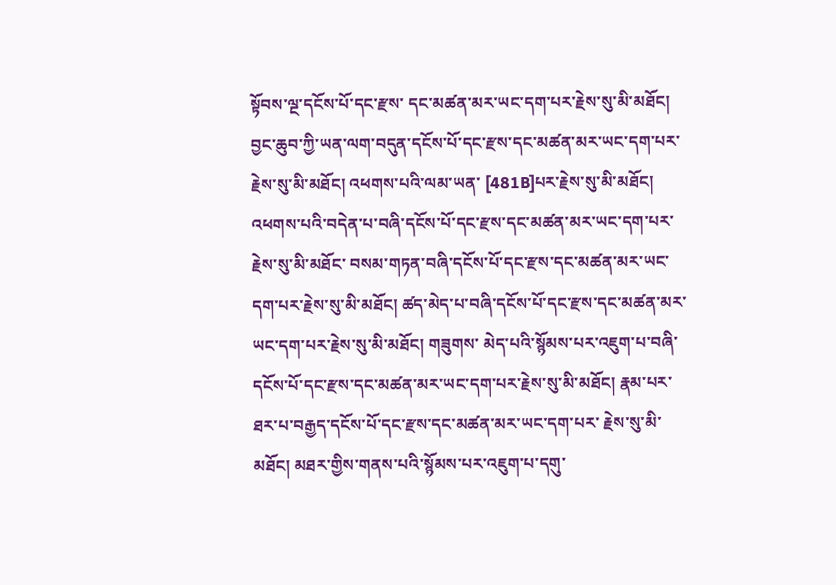སྟོབས་ལྔ་དངོས་པོ་དང་རྫས་ དང་མཚན་མར་ཡང་དག་པར་རྗེས་སུ་མི་མཐོང། བྱང་ཆུབ་ཀྱི་ཡན་ལག་བདུན་དངོས་པོ་དང་རྫས་དང་མཚན་མར་ཡང་དག་པར་རྗེས་སུ་མི་མཐོང། འཕགས་པའི་ལམ་ཡན་ [481B]པར་རྗེས་སུ་མི་མཐོང། འཕགས་པའི་བདེན་པ་བཞི་དངོས་པོ་དང་རྫས་དང་མཚན་མར་ཡང་དག་པར་རྗེས་སུ་མི་མཐོང་ བསམ་གཏན་བཞི་དངོས་པོ་དང་རྫས་དང་མཚན་མར་ཡང་དག་པར་རྗེས་སུ་མི་མཐོང། ཚད་མེད་པ་བཞི་དངོས་པོ་དང་རྫས་དང་མཚན་མར་ཡང་དག་པར་རྗེས་སུ་མི་མཐོང། གཟུགས་ མེད་པའི་སྙོམས་པར་འཇུག་པ་བཞི་དངོས་པོ་དང་རྫས་དང་མཚན་མར་ཡང་དག་པར་རྗེས་སུ་མི་མཐོང། རྣམ་པར་ཐར་པ་བརྒྱད་དངོས་པོ་དང་རྫས་དང་མཚན་མར་ཡང་དག་པར་ རྗེས་སུ་མི་མཐོང། མཐར་གྱིས་གནས་པའི་སྙོམས་པར་འཇུག་པ་དགུ་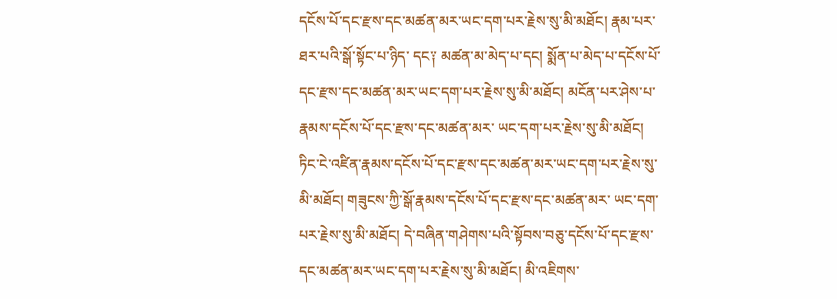དངོས་པོ་དང་རྫས་དང་མཚན་མར་ཡང་དག་པར་རྗེས་སུ་མི་མཐོང། རྣམ་པར་ཐར་པའི་སྒོ་སྟོང་པ་ཉིད་ དང༑ མཚན་མ་མེད་པ་དང། སྨོན་པ་མེད་པ་དངོས་པོ་དང་རྫས་དང་མཚན་མར་ཡང་དག་པར་རྗེས་སུ་མི་མཐོང། མངོན་པར་ཤེས་པ་རྣམས་དངོས་པོ་དང་རྫས་དང་མཚན་མར་ ཡང་དག་པར་རྗེས་སུ་མི་མཐོང། ཏིང་ངེ་འཛིན་རྣམས་དངོས་པོ་དང་རྫས་དང་མཚན་མར་ཡང་དག་པར་རྗེས་སུ་མི་མཐོང། གཟུངས་ཀྱི་སྒོ་རྣམས་དངོས་པོ་དང་རྫས་དང་མཚན་མར་ ཡང་དག་པར་རྗེས་སུ་མི་མཐོང། དེ་བཞིན་གཤེགས་པའི་སྟོབས་བཅུ་དངོས་པོ་དང་རྫས་དང་མཚན་མར་ཡང་དག་པར་རྗེས་སུ་མི་མཐོང། མི་འཇིགས་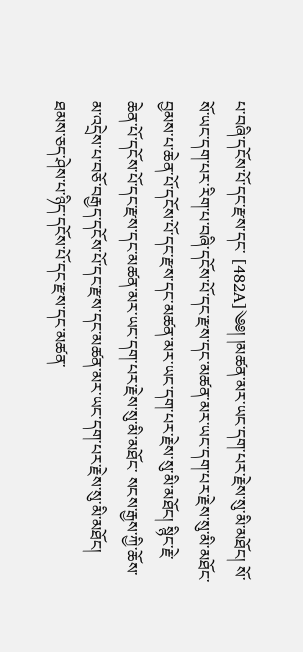པ་བཞི་དངོས་པོ་དང་རྫས་དང་ [482A]༄༅། །མཚན་མར་ཡང་དག་པར་རྗེས་སུ་མི་མཐོང། སོ་སོ་ཡང་དག་པར་རིག་པ་བཞི་དངོས་པོ་དང་རྫས་དང་མཚན་མར་ཡང་དག་པར་རྗེས་སུ་མི་མཐོང་ བྱམས་པ་ཆེན་པོ་དངོས་པོ་དང་རྫས་དང་མཚན་མར་ཡང་དག་པར་རྗེས་སུ་མི་མཐོང། སྙིང་རྗེ་ཆེན་པོ་དངོས་པོ་དང་རྫས་དང་མཚན་མར་ཡང་དག་པར་རྗེས་སུ་མི་མཐོང་ སངས་རྒྱས་ཀྱི་ཆོས་མ་འདྲེས་པ་བཅོ་བརྒྱད་དངོས་པོ་དང་རྫས་དང་མཚན་མར་ཡང་དག་པར་རྗེས་སུ་མི་མཐོང། ཐམས་ཅད་ཤེས་པ་ཉིད་དངོས་པོ་དང་རྫས་དང་མཚན་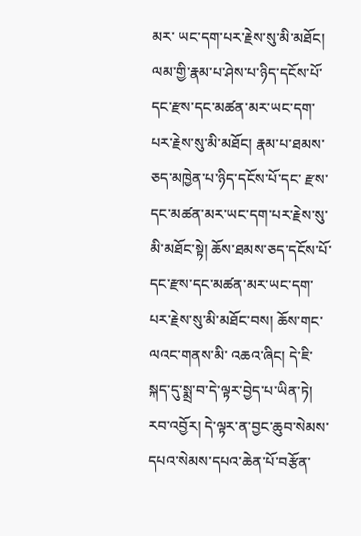མར་ ཡང་དག་པར་རྗེས་སུ་མི་མཐོང། ལམ་གྱི་རྣམ་པ་ཤེས་པ་ཉིད་དངོས་པོ་དང་རྫས་དང་མཚན་མར་ཡང་དག་པར་རྗེས་སུ་མི་མཐོང། རྣམ་པ་ཐམས་ཅད་མཁྱེན་པ་ཉིད་དངོས་པོ་དང་ རྫས་དང་མཚན་མར་ཡང་དག་པར་རྗེས་སུ་མི་མཐོང་སྟེ། ཆོས་ཐམས་ཅད་དངོས་པོ་དང་རྫས་དང་མཚན་མར་ཡང་དག་པར་རྗེས་སུ་མི་མཐོང་བས། ཆོས་གང་ལའང་གནས་མི་ འཆའ་ཞིང། དེ་ཇི་སྐད་དུ་སྨྲ་བ་དེ་ལྟར་བྱེད་པ་ཡིན་ཏེ། རབ་འབྱོར། དེ་ལྟར་ན་བྱང་ཆུབ་སེམས་དཔའ་སེམས་དཔའ་ཆེན་པོ་བརྩོན་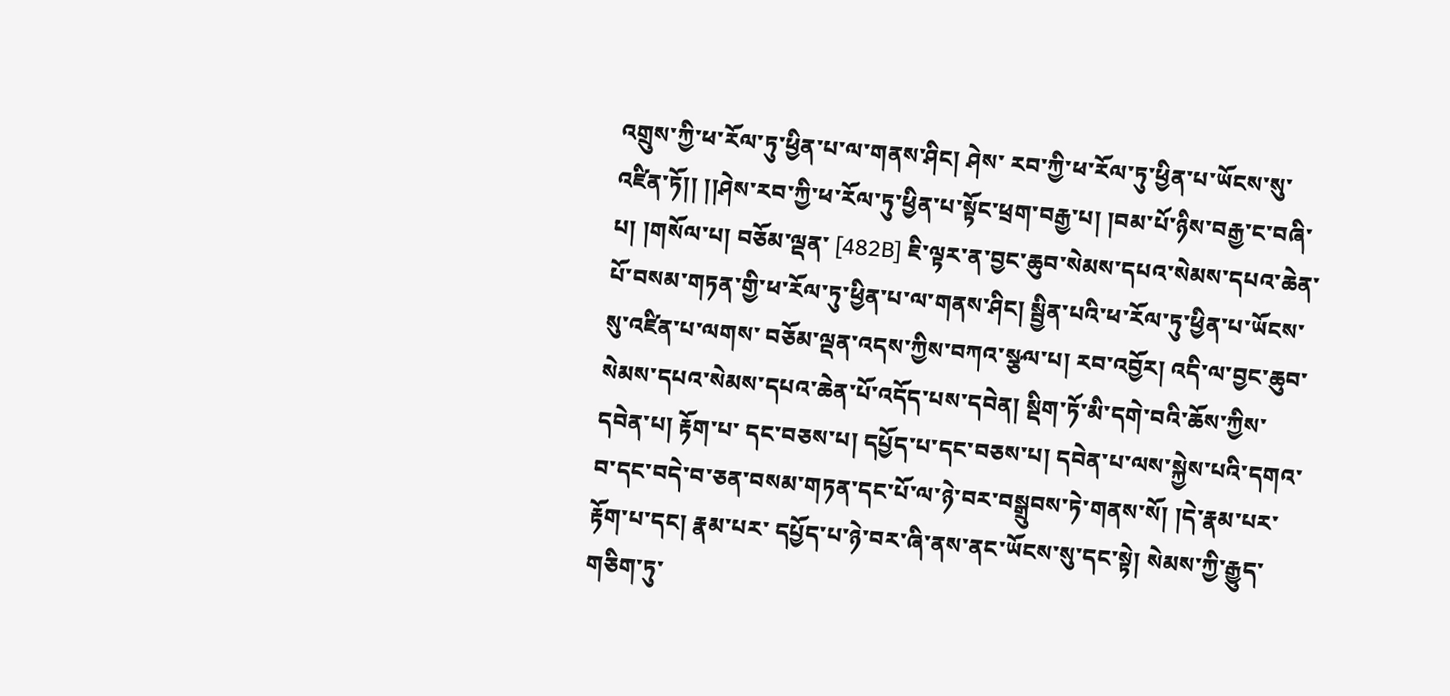འགྲུས་ཀྱི་ཕ་རོལ་ཏུ་ཕྱིན་པ་ལ་གནས་ཤིང། ཤེས་ རབ་ཀྱི་ཕ་རོལ་ཏུ་ཕྱིན་པ་ཡོངས་སུ་འཛིན་ཏོ།། །།ཤེས་རབ་ཀྱི་ཕ་རོལ་ཏུ་ཕྱིན་པ་སྟོང་ཕྲག་བརྒྱ་པ། །བམ་པོ་ཉིས་བརྒྱ་ང་བཞི་པ། །གསོལ་པ། བཅོམ་ལྡན་ [482B] ཇི་ལྟར་ན་བྱང་ཆུབ་སེམས་དཔའ་སེམས་དཔའ་ཆེན་པོ་བསམ་གཏན་གྱི་ཕ་རོལ་ཏུ་ཕྱིན་པ་ལ་གནས་ཤིང། སྦྱིན་པའི་ཕ་རོལ་ཏུ་ཕྱིན་པ་ཡོངས་སུ་འཛིན་པ་ལགས་ བཅོམ་ལྡན་འདས་ཀྱིས་བཀའ་སྩལ་པ། རབ་འབྱོར། འདི་ལ་བྱང་ཆུབ་སེམས་དཔའ་སེམས་དཔའ་ཆེན་པོ་འདོད་པས་དབེན། སྡིག་ཏོ་མི་དགེ་བའི་ཆོས་ཀྱིས་དབེན་པ། རྟོག་པ་ དང་བཅས་པ། དཔྱོད་པ་དང་བཅས་པ། དབེན་པ་ལས་སྐྱེས་པའི་དགའ་བ་དང་བདེ་བ་ཅན་བསམ་གཏན་དང་པོ་ལ་ཉེ་བར་བསྒྲུབས་ཏེ་གནས་སོ། །དེ་རྣམ་པར་རྟོག་པ་དང། རྣམ་པར་ དཔྱོད་པ་ཉེ་བར་ཞི་ནས་ནང་ཡོངས་སུ་དང་སྟེ། སེམས་ཀྱི་རྒྱུད་གཅིག་ཏུ་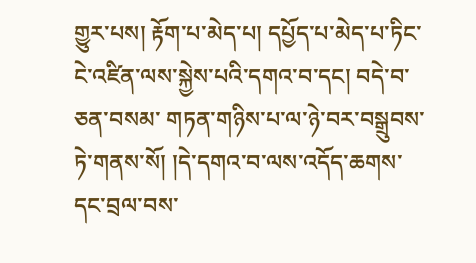གྱུར་པས། རྟོག་པ་མེད་པ། དཔྱོད་པ་མེད་པ་ཏིང་ངེ་འཛིན་ལས་སྐྱེས་པའི་དགའ་བ་དང། བདེ་བ་ཅན་བསམ་ གཏན་གཉིས་པ་ལ་ཉེ་བར་བསྒྲུབས་ཏེ་གནས་སོ། །དེ་དགའ་བ་ལས་འདོད་ཆགས་དང་བྲལ་བས་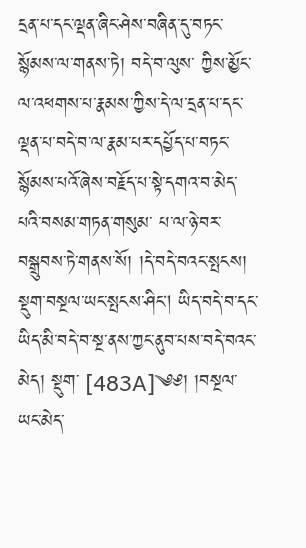དྲན་པ་དང་ལྡན་ཞིང་ཤེས་བཞིན་དུ་བཏང་སྙོམས་ལ་གནས་ཏེ། བདེ་བ་ལུས་ ཀྱིས་མྱོང་ལ་འཕགས་པ་རྣམས་ཀྱིས་དེ་ལ་དྲན་པ་དང་ལྡན་པ་བདེ་བ་ལ་རྣམ་པར་དཔྱོད་པ་བཏང་སྙོམས་པའོ་ཞེས་བརྗོད་པ་སྟེ་དགའ་བ་མེད་པའི་བསམ་གཏན་གསུམ་ པ་ལ་ཉེ་བར་བསྒྲུབས་ཏེ་གནས་སོ། །དེ་བདེ་བའང་སྤངས། སྡུག་བསྔལ་ཡང་སྤངས་ཤིང། ཡིད་བདེ་བ་དང་ཡིད་མི་བདེ་བ་སྔ་ནས་ཀྱང་ནུབ་པས་བདེ་བའང་མེད། སྡུག་ [483A]༄༅། །བསྔལ་ཡང་མེད་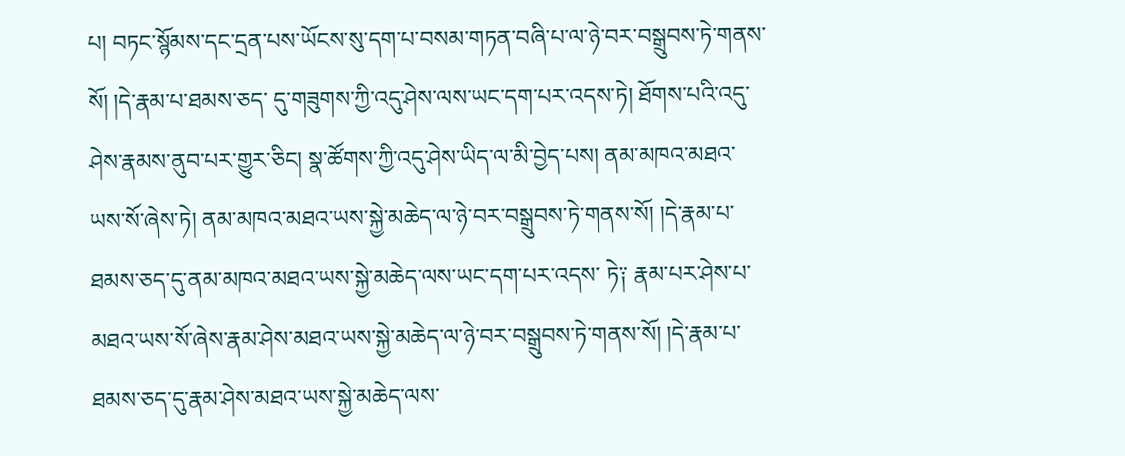པ། བཏང་སྙོམས་དང་དྲན་པས་ཡོངས་སུ་དག་པ་བསམ་གཏན་བཞི་པ་ལ་ཉེ་བར་བསྒྲུབས་ཏེ་གནས་སོ། །དེ་རྣམ་པ་ཐམས་ཅད་ དུ་གཟུགས་ཀྱི་འདུ་ཤེས་ལས་ཡང་དག་པར་འདས་ཏེ། ཐོགས་པའི་འདུ་ཤེས་རྣམས་ནུབ་པར་གྱུར་ཅིང། སྣ་ཚོགས་ཀྱི་འདུ་ཤེས་ཡིད་ལ་མི་བྱེད་པས། ནམ་མཁའ་མཐའ་ ཡས་སོ་ཞེས་ཏེ། ནམ་མཁའ་མཐའ་ཡས་སྐྱེ་མཆེད་ལ་ཉེ་བར་བསྒྲུབས་ཏེ་གནས་སོ། །དེ་རྣམ་པ་ཐམས་ཅད་དུ་ནམ་མཁའ་མཐའ་ཡས་སྐྱེ་མཆེད་ལས་ཡང་དག་པར་འདས་ ཏེ༑ རྣམ་པར་ཤེས་པ་མཐའ་ཡས་སོ་ཞེས་རྣམ་ཤེས་མཐའ་ཡས་སྐྱེ་མཆེད་ལ་ཉེ་བར་བསྒྲུབས་ཏེ་གནས་སོ། །དེ་རྣམ་པ་ཐམས་ཅད་དུ་རྣམ་ཤེས་མཐའ་ཡས་སྐྱེ་མཆེད་ལས་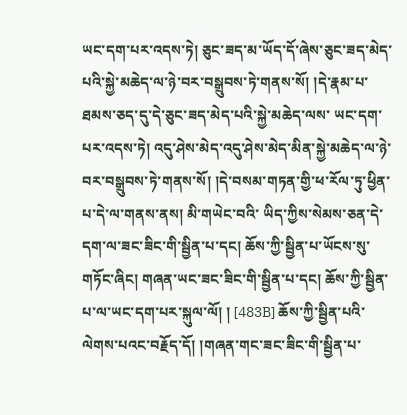ཡང་དག་པར་འདས་ཏེ། ཅུང་ཟད་མ་ཡོད་དོ་ཞེས་ཅུང་ཟད་མེད་པའི་སྐྱེ་མཆེད་ལ་ཉེ་བར་བསྒྲུབས་ཏེ་གནས་སོ། །དེ་རྣམ་པ་ཐམས་ཅད་དུ་དེ་ཅུང་ཟད་མེད་པའི་སྐྱེ་མཆེད་ལས་ ཡང་དག་པར་འདས་ཏེ། འདུ་ཤེས་མེད་འདུ་ཤེས་མེད་མིན་སྐྱེ་མཆེད་ལ་ཉེ་བར་བསྒྲུབས་ཏེ་གནས་སོ། །དེ་བསམ་གཏན་གྱི་ཕ་རོལ་ཏུ་ཕྱིན་པ་དེ་ལ་གནས་ནས། མི་གཡེང་བའི་ ཡིད་ཀྱིས་སེམས་ཅན་དེ་དག་ལ་ཟང་ཟིང་གི་སྦྱིན་པ་དང། ཆོས་ཀྱི་སྦྱིན་པ་ཡོངས་སུ་གཏོང་ཞིང། གཞན་ཡང་ཟང་ཟིང་གི་སྦྱིན་པ་དང། ཆོས་ཀྱི་སྦྱིན་པ་ལ་ཡང་དག་པར་སྐུལ་ལོ། ། [483B] ཆོས་ཀྱི་སྦྱིན་པའི་ལེགས་པའང་བརྗོད་དོ། །གཞན་གང་ཟང་ཟིང་གི་སྦྱིན་པ་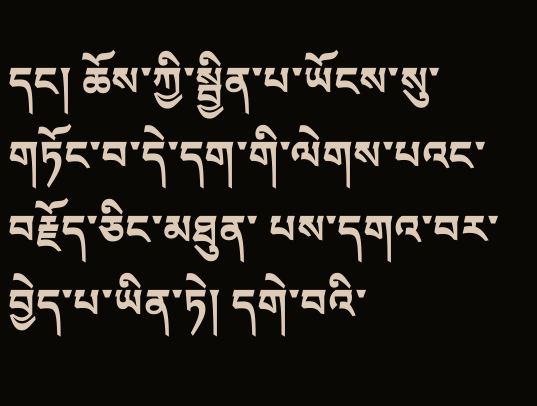དང། ཆོས་ཀྱི་སྦྱིན་པ་ཡོངས་སུ་གཏོང་བ་དེ་དག་གི་ལེགས་པའང་བརྗོད་ཅིང་མཐུན་ པས་དགའ་བར་བྱེད་པ་ཡིན་ཏེ། དགེ་བའི་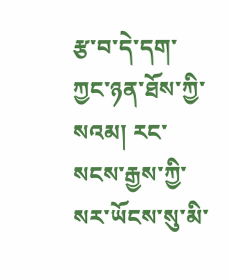རྩ་བ་དེ་དག་ཀྱང་ཉན་ཐོས་ཀྱི་སའམ། རང་སངས་རྒྱས་ཀྱི་སར་ཡོངས་སུ་མི་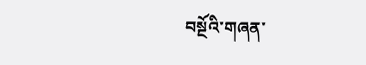བསྔོའི་གཞན་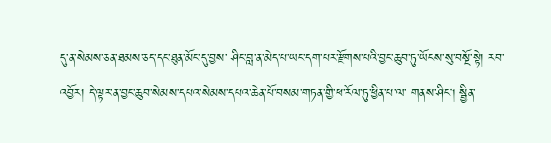དུ་ན་སེམས་ཅན་ཐམས་ཅད་དང་ཐུན་མོང་དུ་བྱས་ ཤིང་བླ་ན་མེད་པ་ཡང་དག་པར་རྫོགས་པའི་བྱང་ཆུབ་ཏུ་ཡོངས་སུ་བསྔོ་སྟེ། རབ་འབྱོར། དེ་ལྟར་ན་བྱང་ཆུབ་སེམས་དཔའ་སེམས་དཔའ་ཆེན་པོ་བསམ་གཏན་གྱི་ཕ་རོལ་ཏུ་ཕྱིན་པ་ལ་ གནས་ཤིང། སྦྱིན་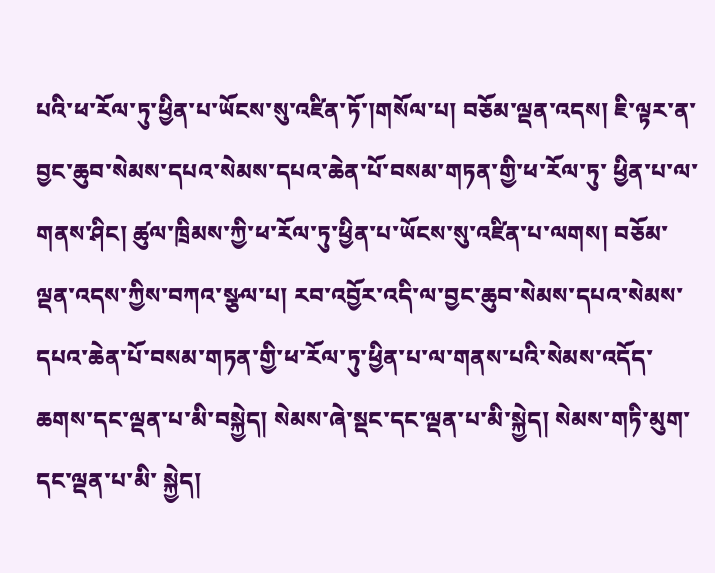པའི་ཕ་རོལ་ཏུ་ཕྱིན་པ་ཡོངས་སུ་འཛིན་ཏོ་།གསོལ་པ། བཅོམ་ལྡན་འདས། ཇི་ལྟར་ན་བྱང་ཆུབ་སེམས་དཔའ་སེམས་དཔའ་ཆེན་པོ་བསམ་གཏན་གྱི་ཕ་རོལ་ཏུ་ ཕྱིན་པ་ལ་གནས་ཤིང། ཚུལ་ཁྲིམས་ཀྱི་ཕ་རོལ་ཏུ་ཕྱིན་པ་ཡོངས་སུ་འཛིན་པ་ལགས། བཅོམ་ལྡན་འདས་ཀྱིས་བཀའ་སྩལ་པ། རབ་འབྱོར་འདི་ལ་བྱང་ཆུབ་སེམས་དཔའ་སེམས་ དཔའ་ཆེན་པོ་བསམ་གཏན་གྱི་ཕ་རོལ་ཏུ་ཕྱིན་པ་ལ་གནས་པའི་སེམས་འདོད་ཆགས་དང་ལྡན་པ་མི་བསྐྱེད། སེམས་ཞེ་སྡང་དང་ལྡན་པ་མི་སྐྱེད། སེམས་གཏི་མུག་དང་ལྡན་པ་མི་ སྐྱེད།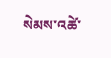སེམས་འཚེ་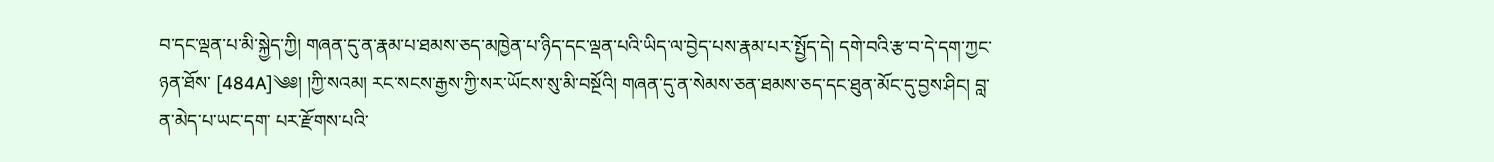བ་དང་ལྡན་པ་མི་སྐྱེད་ཀྱི། གཞན་དུ་ན་རྣམ་པ་ཐམས་ཅད་མཁྱེན་པ་ཉིད་དང་ལྡན་པའི་ཡིད་ལ་བྱེད་པས་རྣམ་པར་སྤྱོད་དེ། དགེ་བའི་རྩ་བ་དེ་དག་ཀྱང་ཉན་ཐོས་ [484A]༄༅། །ཀྱི་སའམ། རང་སངས་རྒྱས་ཀྱི་སར་ཡོངས་སུ་མི་བསྔོའི། གཞན་དུ་ན་སེམས་ཅན་ཐམས་ཅད་དང་ཐུན་མོང་དུ་བྱས་ཤིང། བླ་ན་མེད་པ་ཡང་དག་ པར་རྫོགས་པའི་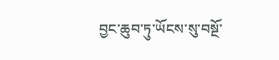བྱང་ཆུབ་ཏུ་ཡོངས་སུ་བསྔོ་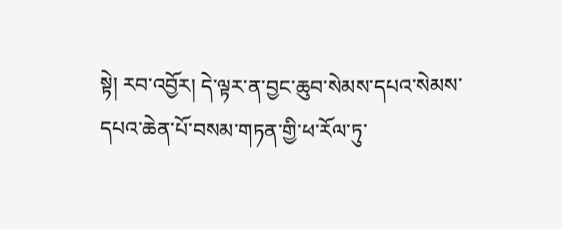སྟེ། རབ་འབྱོར། དེ་ལྟར་ན་བྱང་ཆུབ་སེམས་དཔའ་སེམས་དཔའ་ཆེན་པོ་བསམ་གཏན་གྱི་ཕ་རོལ་ཏུ་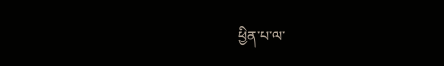ཕྱིན་པ་ལ་